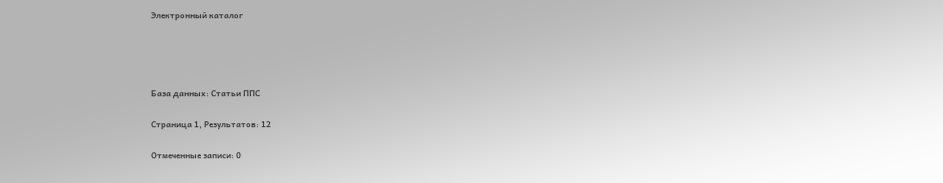Электронный каталог




База данных: Статьи ППС

Страница 1, Результатов: 12

Отмеченные записи: 0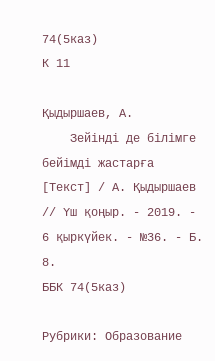74(5каз)
К 11

Қыдыршаев, А.
    Зейінді де білімге бейімді жастарға [Текст] / А. Қыдыршаев // Үш қоңыр. - 2019. - 6 қыркүйек. - №36. - Б. 8.
ББК 74(5каз)

Рубрики: Образование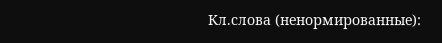Кл.слова (ненормированные):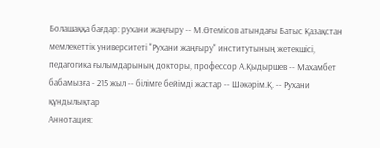Болашаққа бағдар: рухани жаңғыру -- М.Өтемісов атындағы Батыс Қазақстан мемлекеттік университеті "Рухани жаңғыру" институтының жетекшісі, педагогика ғылымдарының докторы, профессор А.Қыдыршев -- Махамбет бабамызға - 215 жыл -- білімге бейімді жастар -- Шәкәрім.Қ. -- Рухани құндылықтар
Аннотация: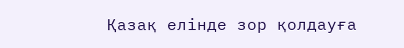Қазақ елінде зор қолдауға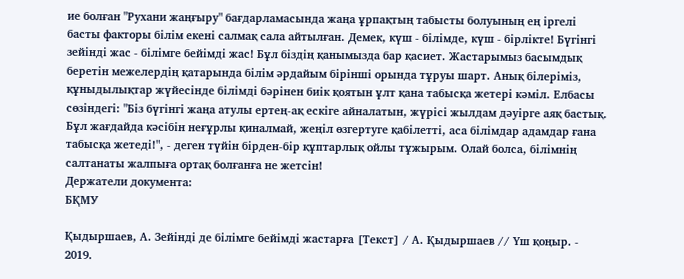ие болған "Рухани жаңғыру" бағдарламасында жаңа ұрпақтың табысты болуының ең іргелі басты факторы білім екені салмақ сала айтылған. Демек, күш - білімде, күш - бірлікте! Бүгінгі зейінді жас - білімге бейімді жас! Бұл біздің қанымызда бар қасиет. Жастарымыз басымдық беретін межелердің қатарында білім әрдайым бірінші орында тұруы шарт. Анық білеріміз, құныдылықтар жүйесінде білімді бәрінен биік қоятын ұлт қана табысқа жетері кәміл. Елбасы сөзіндегі: "Біз бүгінгі жаңа атулы ертең-ақ ескіге айналатын, жүрісі жылдам дәуірге аяқ бастық. Бұл жағдайда кәсібін неғұрлы қиналмай, жеңіл өзгертуге қабілетті, аса білімдар адамдар ғана табысқа жетеді!", - деген түйін бірден-бір құптарлық ойлы тұжырым. Олай болса, білімнің салтанаты жалпыға ортақ болғанға не жетсін!
Держатели документа:
БҚМУ

Қыдыршаев, А. Зейінді де білімге бейімді жастарға [Текст] / А. Қыдыршаев // Үш қоңыр. - 2019.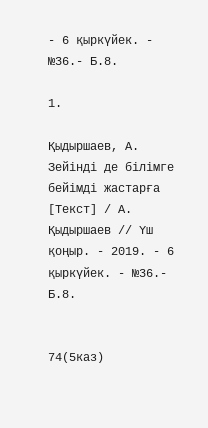- 6 қыркүйек. - №36.- Б.8.

1.

Қыдыршаев, А. Зейінді де білімге бейімді жастарға [Текст] / А. Қыдыршаев // Үш қоңыр. - 2019. - 6 қыркүйек. - №36.- Б.8.


74(5каз)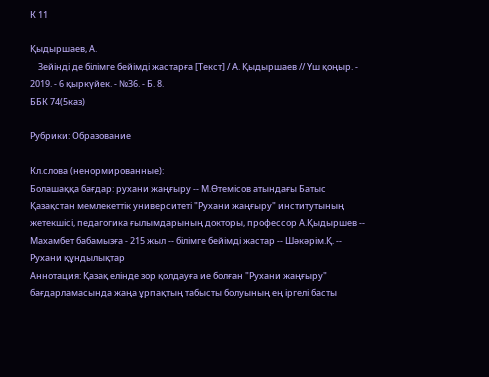К 11

Қыдыршаев, А.
    Зейінді де білімге бейімді жастарға [Текст] / А. Қыдыршаев // Үш қоңыр. - 2019. - 6 қыркүйек. - №36. - Б. 8.
ББК 74(5каз)

Рубрики: Образование

Кл.слова (ненормированные):
Болашаққа бағдар: рухани жаңғыру -- М.Өтемісов атындағы Батыс Қазақстан мемлекеттік университеті "Рухани жаңғыру" институтының жетекшісі, педагогика ғылымдарының докторы, профессор А.Қыдыршев -- Махамбет бабамызға - 215 жыл -- білімге бейімді жастар -- Шәкәрім.Қ. -- Рухани құндылықтар
Аннотация: Қазақ елінде зор қолдауға ие болған "Рухани жаңғыру" бағдарламасында жаңа ұрпақтың табысты болуының ең іргелі басты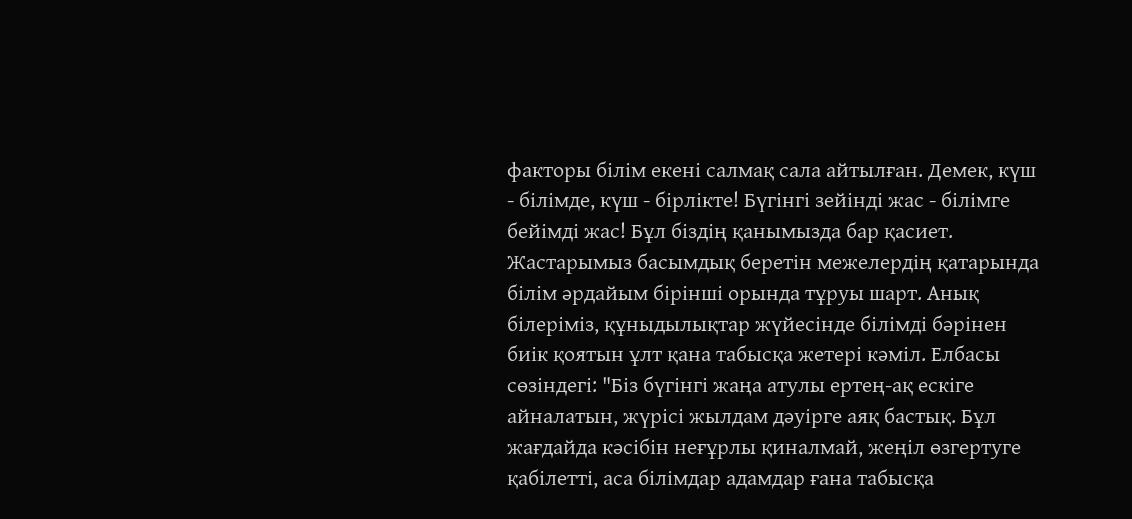факторы білім екені салмақ сала айтылған. Демек, күш - білімде, күш - бірлікте! Бүгінгі зейінді жас - білімге бейімді жас! Бұл біздің қанымызда бар қасиет. Жастарымыз басымдық беретін межелердің қатарында білім әрдайым бірінші орында тұруы шарт. Анық білеріміз, құныдылықтар жүйесінде білімді бәрінен биік қоятын ұлт қана табысқа жетері кәміл. Елбасы сөзіндегі: "Біз бүгінгі жаңа атулы ертең-ақ ескіге айналатын, жүрісі жылдам дәуірге аяқ бастық. Бұл жағдайда кәсібін неғұрлы қиналмай, жеңіл өзгертуге қабілетті, аса білімдар адамдар ғана табысқа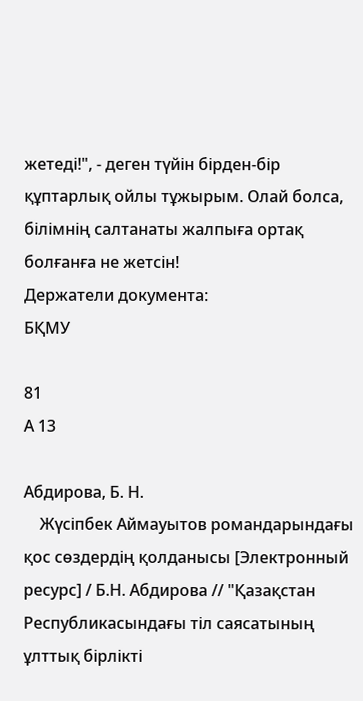жетеді!", - деген түйін бірден-бір құптарлық ойлы тұжырым. Олай болса, білімнің салтанаты жалпыға ортақ болғанға не жетсін!
Держатели документа:
БҚМУ

81
А 13

Абдирова, Б. Н.
    Жүсіпбек Аймауытов романдарындағы қос сөздердің қолданысы [Электронный ресурс] / Б.Н. Абдирова // "Қазақстан Республикасындағы тіл саясатының ұлттық бірлікті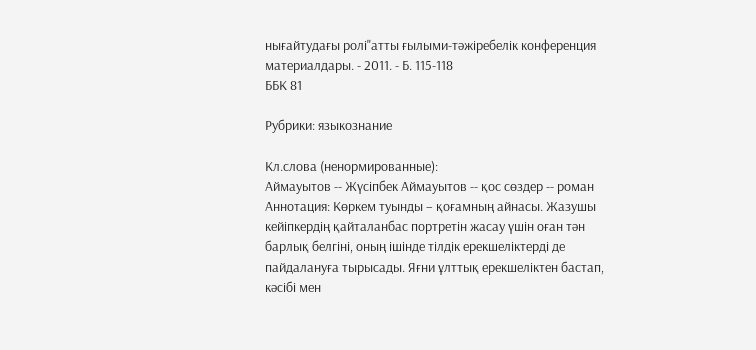нығайтудағы ролі"атты ғылыми-тәжіребелік конференция материалдары. - 2011. - Б. 115-118
ББК 81

Рубрики: языкознание

Кл.слова (ненормированные):
Аймауытов -- Жүсіпбек Аймауытов -- қос сөздер -- роман
Аннотация: Көркем туынды – қоғамның айнасы. Жазушы кейіпкердің қайталанбас портретін жасау үшін оған тән барлық белгіні, оның ішінде тілдік ерекшеліктерді де пайдалануға тырысады. Яғни ұлттық ерекшеліктен бастап, кәсібі мен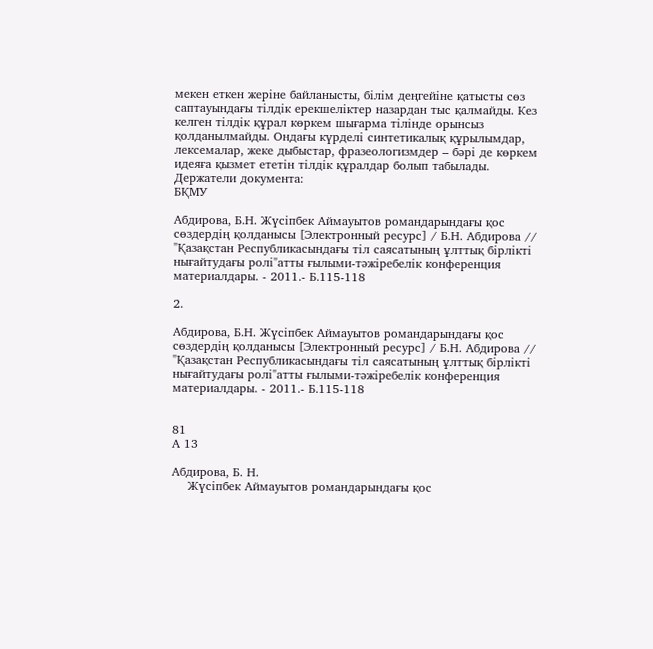мекен еткен жеріне байланысты, білім деңгейіне қатысты сөз саптауындағы тілдік ерекшеліктер назардан тыс қалмайды. Кез келген тілдік құрал көркем шығарма тілінде орынсыз қолданылмайды. Ондағы күрделі синтетикалық құрылымдар, лексемалар, жеке дыбыстар, фразеологизмдер – бәрі де көркем идеяға қызмет ететін тілдік құралдар болып табылады.
Держатели документа:
БҚМУ

Абдирова, Б.Н. Жүсіпбек Аймауытов романдарындағы қос сөздердің қолданысы [Электронный ресурс] / Б.Н. Абдирова // "Қазақстан Республикасындағы тіл саясатының ұлттық бірлікті нығайтудағы ролі"атты ғылыми-тәжіребелік конференция материалдары. - 2011.- Б.115-118

2.

Абдирова, Б.Н. Жүсіпбек Аймауытов романдарындағы қос сөздердің қолданысы [Электронный ресурс] / Б.Н. Абдирова // "Қазақстан Республикасындағы тіл саясатының ұлттық бірлікті нығайтудағы ролі"атты ғылыми-тәжіребелік конференция материалдары. - 2011.- Б.115-118


81
А 13

Абдирова, Б. Н.
    Жүсіпбек Аймауытов романдарындағы қос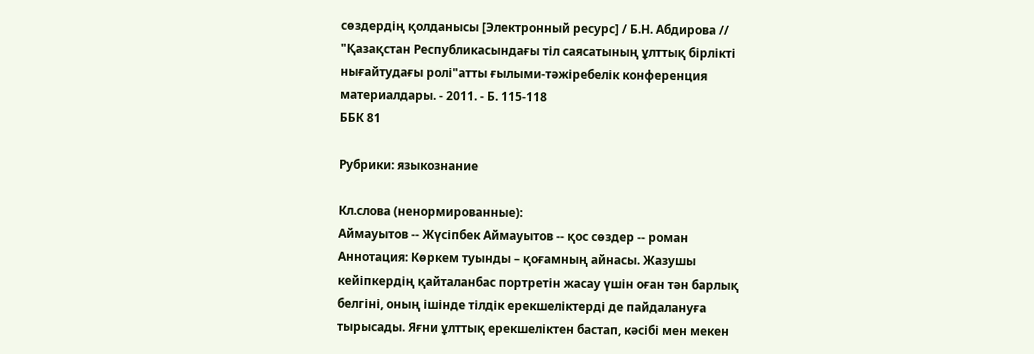сөздердің қолданысы [Электронный ресурс] / Б.Н. Абдирова // "Қазақстан Республикасындағы тіл саясатының ұлттық бірлікті нығайтудағы ролі"атты ғылыми-тәжіребелік конференция материалдары. - 2011. - Б. 115-118
ББК 81

Рубрики: языкознание

Кл.слова (ненормированные):
Аймауытов -- Жүсіпбек Аймауытов -- қос сөздер -- роман
Аннотация: Көркем туынды – қоғамның айнасы. Жазушы кейіпкердің қайталанбас портретін жасау үшін оған тән барлық белгіні, оның ішінде тілдік ерекшеліктерді де пайдалануға тырысады. Яғни ұлттық ерекшеліктен бастап, кәсібі мен мекен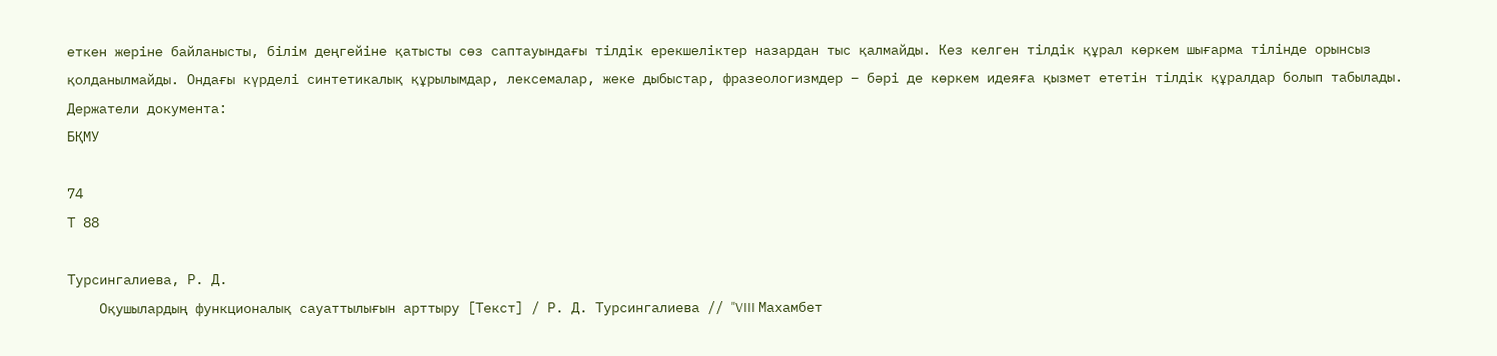еткен жеріне байланысты, білім деңгейіне қатысты сөз саптауындағы тілдік ерекшеліктер назардан тыс қалмайды. Кез келген тілдік құрал көркем шығарма тілінде орынсыз қолданылмайды. Ондағы күрделі синтетикалық құрылымдар, лексемалар, жеке дыбыстар, фразеологизмдер – бәрі де көркем идеяға қызмет ететін тілдік құралдар болып табылады.
Держатели документа:
БҚМУ

74
Т 88

Турсингалиева, Р. Д.
    Оқушылардың функционалық сауаттылығын арттыру [Текст] / Р. Д. Турсингалиева // "VIII Махамбет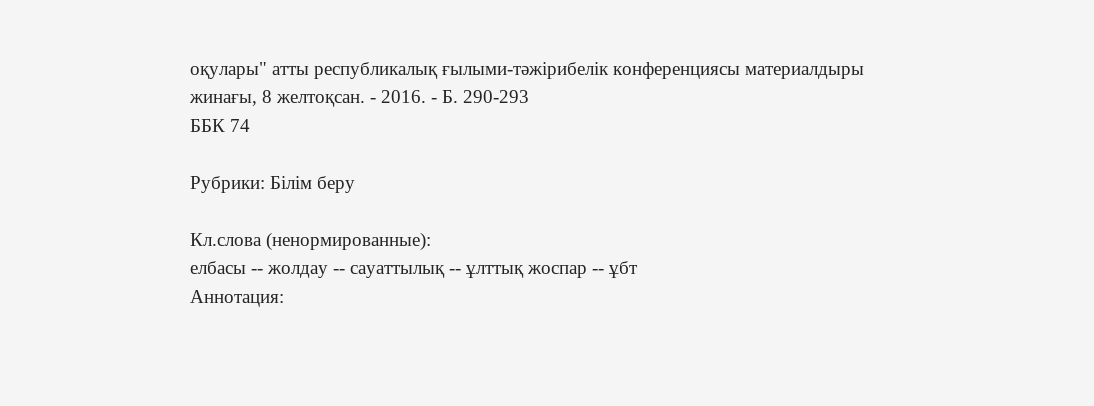оқулары" атты республикалық ғылыми-тәжірибелік конференциясы материалдыры жинағы, 8 желтоқсан. - 2016. - Б. 290-293
ББК 74

Рубрики: Білім беру

Кл.слова (ненормированные):
елбасы -- жолдау -- сауаттылық -- ұлттық жоспар -- ұбт
Аннотация: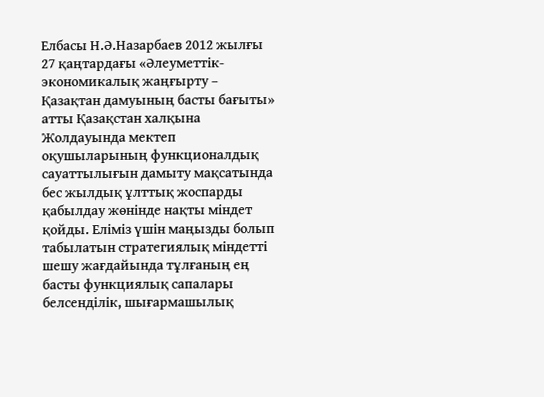Елбасы Н.Ә.Назарбаев 2012 жылғы 27 қаңтардағы «Әлеуметтік-экономикалық жаңғырту – Қазақтан дамуының басты бағыты» атты Қазақстан халқына Жолдауында мектеп оқушыларының функционалдық сауаттылығын дамыту мақсатында бес жылдық ұлттық жоспарды қабылдау жөнінде нақты міндет қойды. Еліміз үшін маңызды болып табылатын стратегиялық міндетті шешу жағдайында тұлғаның ең басты функциялық сапалары белсенділік, шығармашылық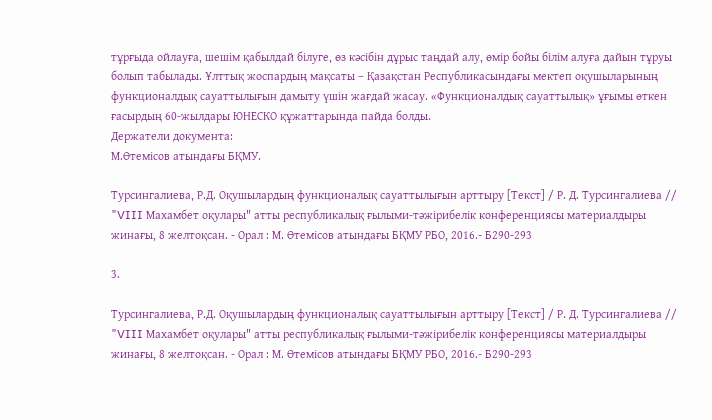тұрғыда ойлауға, шешім қабылдай білуге, өз кәсібін дұрыс таңдай алу, өмір бойы білім алуға дайын тұруы болып табылады. Ұлттық жоспардың мақсаты – Қазақстан Республикасындағы мектеп оқушыларының функционалдық сауаттылығын дамыту үшін жағдай жасау. «Функционалдық сауаттылық» ұғымы өткен ғасырдың 60-жылдары ЮНЕСКО құжаттарында пайда болды.
Держатели документа:
М.Өтемісов атындағы БҚМУ.

Турсингалиева, Р.Д. Оқушылардың функционалық сауаттылығын арттыру [Текст] / Р. Д. Турсингалиева // "VIII Махамбет оқулары" атты республикалық ғылыми-тәжірибелік конференциясы материалдыры жинағы, 8 желтоқсан. - Орал : М. Өтемісов атындағы БҚМУ РБО, 2016.- Б290-293

3.

Турсингалиева, Р.Д. Оқушылардың функционалық сауаттылығын арттыру [Текст] / Р. Д. Турсингалиева // "VIII Махамбет оқулары" атты республикалық ғылыми-тәжірибелік конференциясы материалдыры жинағы, 8 желтоқсан. - Орал : М. Өтемісов атындағы БҚМУ РБО, 2016.- Б290-293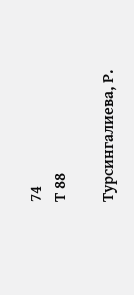74
Т 88

Турсингалиева, Р.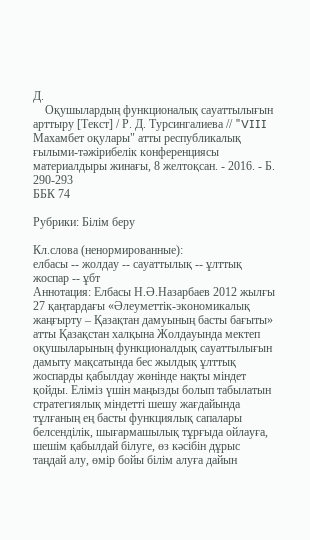Д.
    Оқушылардың функционалық сауаттылығын арттыру [Текст] / Р. Д. Турсингалиева // "VIII Махамбет оқулары" атты республикалық ғылыми-тәжірибелік конференциясы материалдыры жинағы, 8 желтоқсан. - 2016. - Б. 290-293
ББК 74

Рубрики: Білім беру

Кл.слова (ненормированные):
елбасы -- жолдау -- сауаттылық -- ұлттық жоспар -- ұбт
Аннотация: Елбасы Н.Ә.Назарбаев 2012 жылғы 27 қаңтардағы «Әлеуметтік-экономикалық жаңғырту – Қазақтан дамуының басты бағыты» атты Қазақстан халқына Жолдауында мектеп оқушыларының функционалдық сауаттылығын дамыту мақсатында бес жылдық ұлттық жоспарды қабылдау жөнінде нақты міндет қойды. Еліміз үшін маңызды болып табылатын стратегиялық міндетті шешу жағдайында тұлғаның ең басты функциялық сапалары белсенділік, шығармашылық тұрғыда ойлауға, шешім қабылдай білуге, өз кәсібін дұрыс таңдай алу, өмір бойы білім алуға дайын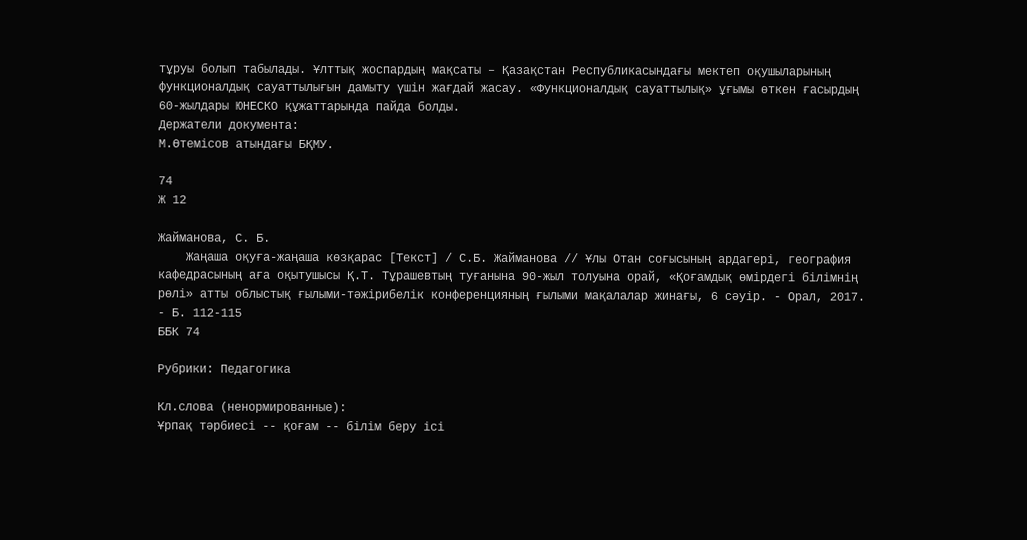тұруы болып табылады. Ұлттық жоспардың мақсаты – Қазақстан Республикасындағы мектеп оқушыларының функционалдық сауаттылығын дамыту үшін жағдай жасау. «Функционалдық сауаттылық» ұғымы өткен ғасырдың 60-жылдары ЮНЕСКО құжаттарында пайда болды.
Держатели документа:
М.Өтемісов атындағы БҚМУ.

74
Ж 12

Жайманова, С. Б.
    Жаңаша оқуға-жаңаша көзқарас [Текст] / С.Б. Жайманова // Ұлы Отан соғысының ардагері, география кафедрасының аға оқытушысы Қ.Т. Тұрашевтың туғанына 90-жыл толуына орай, «Қоғамдық өмірдегі білімнің рөлі» атты облыстық ғылыми-тәжірибелік конференцияның ғылыми мақалалар жинағы, 6 сәуір. - Орал, 2017. - Б. 112-115
ББК 74

Рубрики: Педагогика

Кл.слова (ненормированные):
Ұрпақ тәрбиесі -- қоғам -- білім беру ісі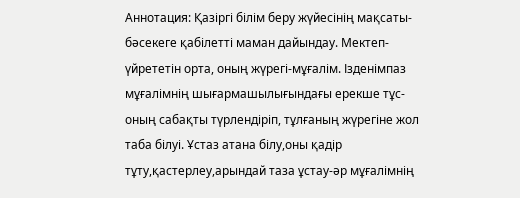Аннотация: Қазіргі білім беру жүйесінің мақсаты- бәсекеге қабілетті маман дайындау. Мектеп-үйрететін орта, оның жүрегі-мұғалім. Ізденімпаз мұғалімнің шығармашылығындағы ерекше тұс-оның сабақты түрлендіріп, тұлғаның жүрегіне жол таба білуі. Ұстаз атана білу,оны қадір тұту,қастерлеу,арындай таза ұстау-әр мұғалімнің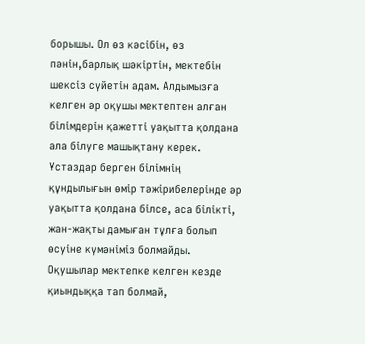борышы. Ол өз кәсібін, өз пәнін,барлық шәкіртін, мектебін шексіз сүйетін адам. Алдымызға келген әр оқушы мектептен алған білімдерін қажетті уақытта қолдана ала білуге машықтану керек. Ұстаздар берген білімнің құндылығын өмір тәжірибелерінде әр уақытта қолдана білсе, аса білікті, жан-жақты дамыған тұлға болып өсуіне күмәніміз болмайды. Оқушылар мектепке келген кезде қиындыққа тап болмай,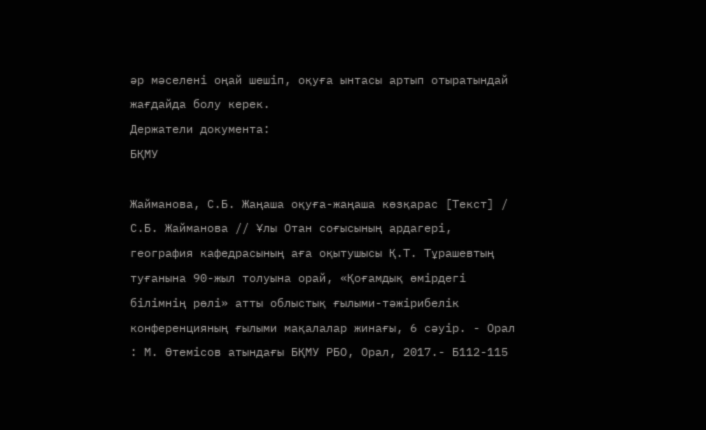әр мәселені оңай шешіп, оқуға ынтасы артып отыратындай жағдайда болу керек.
Держатели документа:
БҚМУ

Жайманова, С.Б. Жаңаша оқуға-жаңаша көзқарас [Текст] / С.Б. Жайманова // Ұлы Отан соғысының ардагері, география кафедрасының аға оқытушысы Қ.Т. Тұрашевтың туғанына 90-жыл толуына орай, «Қоғамдық өмірдегі білімнің рөлі» атты облыстық ғылыми-тәжірибелік конференцияның ғылыми мақалалар жинағы, 6 сәуір. - Орал : М. Өтемісов атындағы БҚМУ РБО, Орал, 2017.- Б112-115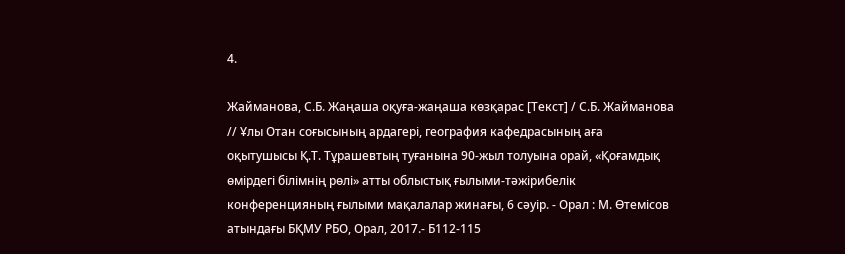4.

Жайманова, С.Б. Жаңаша оқуға-жаңаша көзқарас [Текст] / С.Б. Жайманова // Ұлы Отан соғысының ардагері, география кафедрасының аға оқытушысы Қ.Т. Тұрашевтың туғанына 90-жыл толуына орай, «Қоғамдық өмірдегі білімнің рөлі» атты облыстық ғылыми-тәжірибелік конференцияның ғылыми мақалалар жинағы, 6 сәуір. - Орал : М. Өтемісов атындағы БҚМУ РБО, Орал, 2017.- Б112-115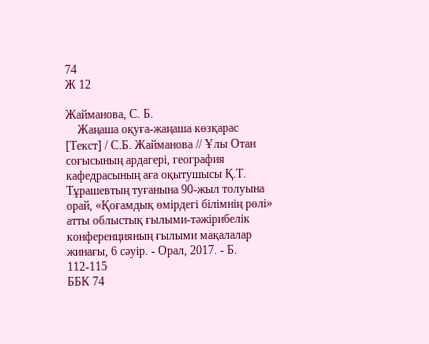74
Ж 12

Жайманова, С. Б.
    Жаңаша оқуға-жаңаша көзқарас [Текст] / С.Б. Жайманова // Ұлы Отан соғысының ардагері, география кафедрасының аға оқытушысы Қ.Т. Тұрашевтың туғанына 90-жыл толуына орай, «Қоғамдық өмірдегі білімнің рөлі» атты облыстық ғылыми-тәжірибелік конференцияның ғылыми мақалалар жинағы, 6 сәуір. - Орал, 2017. - Б. 112-115
ББК 74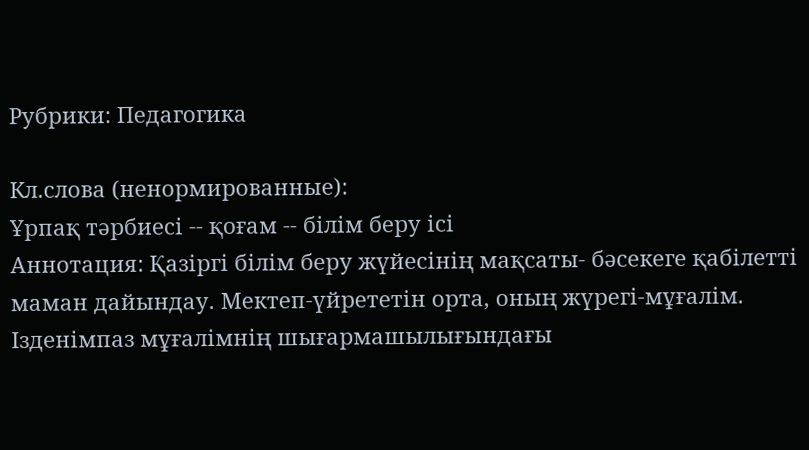Рубрики: Педагогика

Кл.слова (ненормированные):
Ұрпақ тәрбиесі -- қоғам -- білім беру ісі
Аннотация: Қазіргі білім беру жүйесінің мақсаты- бәсекеге қабілетті маман дайындау. Мектеп-үйрететін орта, оның жүрегі-мұғалім. Ізденімпаз мұғалімнің шығармашылығындағы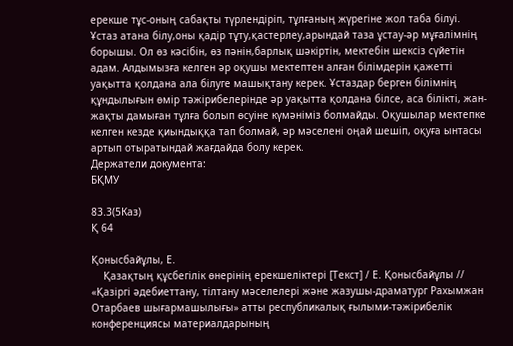ерекше тұс-оның сабақты түрлендіріп, тұлғаның жүрегіне жол таба білуі. Ұстаз атана білу,оны қадір тұту,қастерлеу,арындай таза ұстау-әр мұғалімнің борышы. Ол өз кәсібін, өз пәнін,барлық шәкіртін, мектебін шексіз сүйетін адам. Алдымызға келген әр оқушы мектептен алған білімдерін қажетті уақытта қолдана ала білуге машықтану керек. Ұстаздар берген білімнің құндылығын өмір тәжірибелерінде әр уақытта қолдана білсе, аса білікті, жан-жақты дамыған тұлға болып өсуіне күмәніміз болмайды. Оқушылар мектепке келген кезде қиындыққа тап болмай, әр мәселені оңай шешіп, оқуға ынтасы артып отыратындай жағдайда болу керек.
Держатели документа:
БҚМУ

83.3(5Каз)
Қ 64

Қонысбайұлы, Е.
    Қазақтың құсбегілік өнерінің ерекшеліктері [Текст] / Е. Қонысбайұлы // «Қазіргі әдебиеттану, тілтану мәселелері және жазушы-драматург Рахымжан Отарбаев шығармашылығы» атты республикалық ғылыми-тәжірибелік конференциясы материалдарының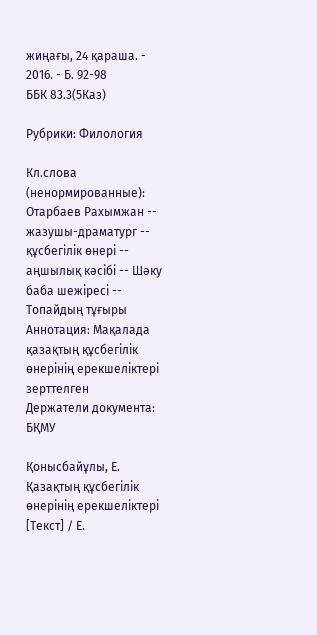жиңағы, 24 қараша. - 2016. - Б. 92-98
ББК 83.3(5Каз)

Рубрики: Филология

Кл.слова (ненормированные):
Отарбаев Рахымжан -- жазушы-драматург -- құсбегілік өнері -- аңшылық кәсібі -- Шәку баба шежіресі -- Топайдың тұғыры
Аннотация: Мақалада қазақтың құсбегілік өнерінің ерекшеліктері зерттелген
Держатели документа:
БҚМУ

Қонысбайұлы, Е. Қазақтың құсбегілік өнерінің ерекшеліктері [Текст] / Е.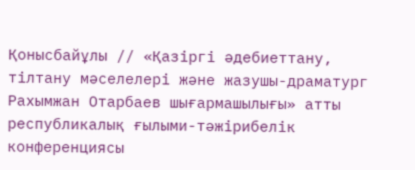Қонысбайұлы // «Қазіргі әдебиеттану, тілтану мәселелері және жазушы-драматург Рахымжан Отарбаев шығармашылығы» атты республикалық ғылыми-тәжірибелік конференциясы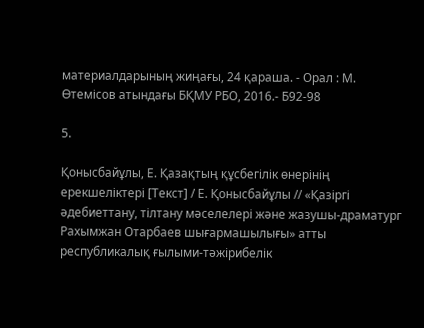материалдарының жиңағы, 24 қараша. - Орал : М. Өтемісов атындағы БҚМУ РБО, 2016.- Б92-98

5.

Қонысбайұлы, Е. Қазақтың құсбегілік өнерінің ерекшеліктері [Текст] / Е. Қонысбайұлы // «Қазіргі әдебиеттану, тілтану мәселелері және жазушы-драматург Рахымжан Отарбаев шығармашылығы» атты республикалық ғылыми-тәжірибелік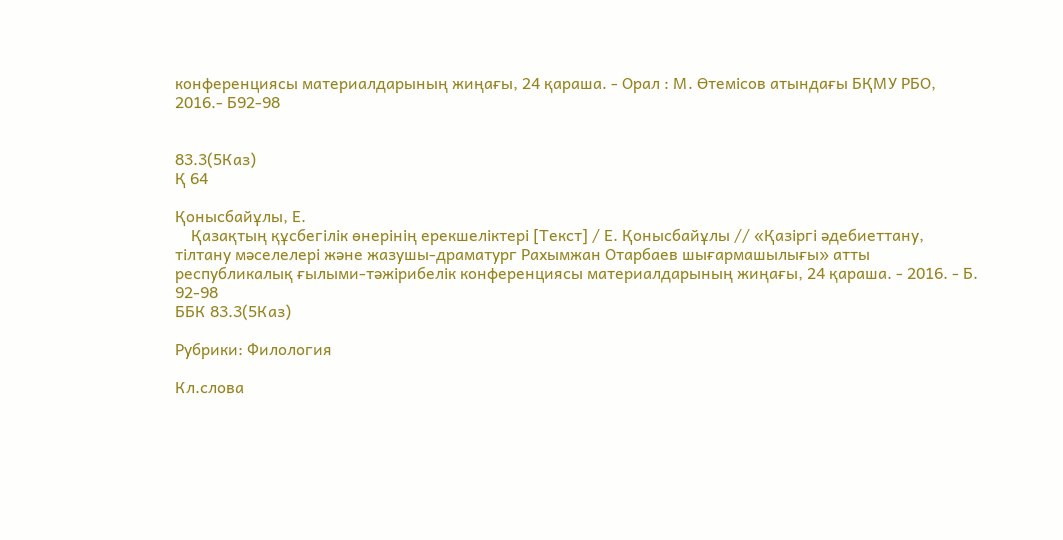конференциясы материалдарының жиңағы, 24 қараша. - Орал : М. Өтемісов атындағы БҚМУ РБО, 2016.- Б92-98


83.3(5Каз)
Қ 64

Қонысбайұлы, Е.
    Қазақтың құсбегілік өнерінің ерекшеліктері [Текст] / Е. Қонысбайұлы // «Қазіргі әдебиеттану, тілтану мәселелері және жазушы-драматург Рахымжан Отарбаев шығармашылығы» атты республикалық ғылыми-тәжірибелік конференциясы материалдарының жиңағы, 24 қараша. - 2016. - Б. 92-98
ББК 83.3(5Каз)

Рубрики: Филология

Кл.слова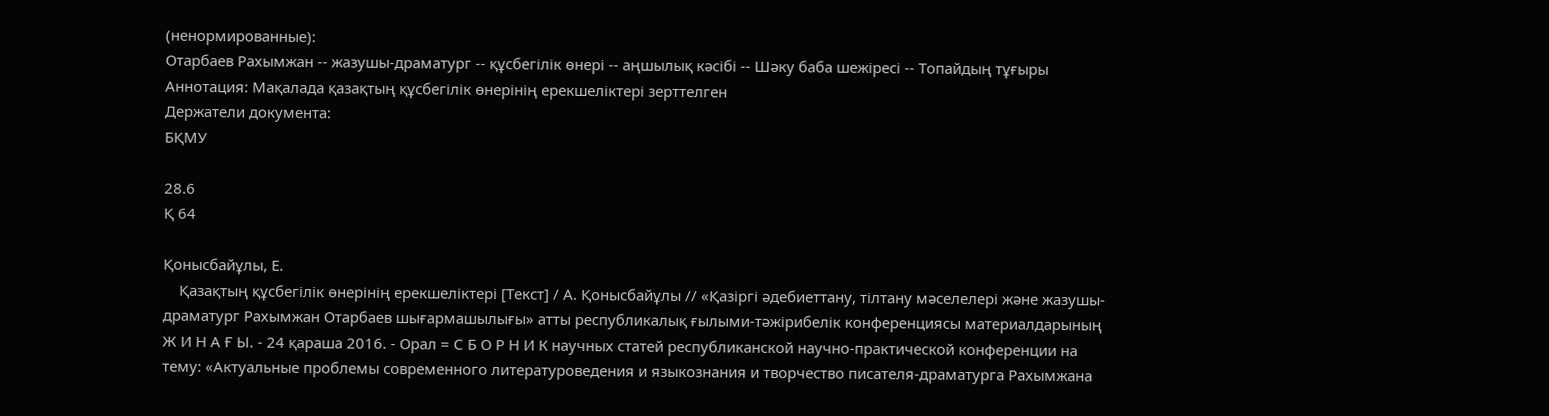(ненормированные):
Отарбаев Рахымжан -- жазушы-драматург -- құсбегілік өнері -- аңшылық кәсібі -- Шәку баба шежіресі -- Топайдың тұғыры
Аннотация: Мақалада қазақтың құсбегілік өнерінің ерекшеліктері зерттелген
Держатели документа:
БҚМУ

28.6
Қ 64

Қонысбайұлы, Е.
    Қазақтың құсбегілік өнерінің ерекшеліктері [Текст] / А. Қонысбайұлы // «Қазіргі әдебиеттану, тілтану мәселелері және жазушы-драматург Рахымжан Отарбаев шығармашылығы» атты республикалық ғылыми-тәжірибелік конференциясы материалдарының Ж И Н А Ғ Ы. - 24 қараша 2016. - Орал = С Б О Р Н И К научных статей республиканской научно-практической конференции на тему: «Актуальные проблемы современного литературоведения и языкознания и творчество писателя-драматурга Рахымжана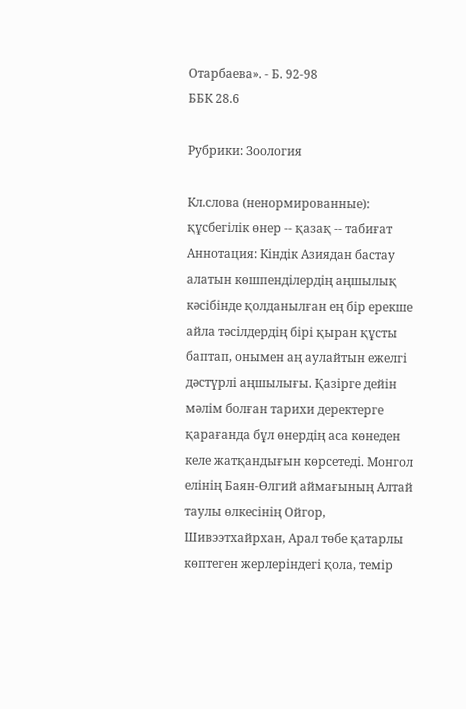Отарбаева». - Б. 92-98
ББК 28.6

Рубрики: Зоология

Кл.слова (ненормированные):
құсбегілік өнер -- қазақ -- табиғат
Аннотация: Кіндік Азиядан бастау алатын көшпенділердің аңшылық кәсібінде қолданылған ең бір ерекше айла тәсілдердің бірі қыран құсты баптап, онымен аң аулайтын ежелгі дәстүрлі аңшылығы. Қазірге дейін мәлім болған тарихи деректерге қарағанда бұл өнердің аса көнеден келе жатқандығын көрсетеді. Монгол елінің Баян-Өлгий аймағының Алтай таулы өлкесінің Ойгор, Шивээтхайрхан, Арал төбе қатарлы көптеген жерлеріндегі қола, темір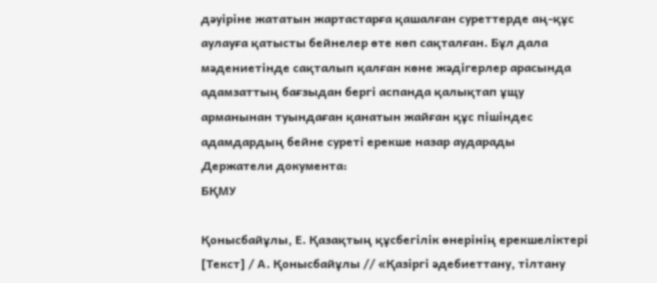дәуіріне жататын жартастарға қашалған суреттерде аң-құс аулауға қатысты бейнелер өте көп сақталған. Бұл дала мәдениетінде сақталып қалған көне жәдігерлер арасында адамзаттың бағзыдан бергі аспанда қалықтап ұщу арманынан туындаған қанатын жайған құс пішіндес адамдардың бейне суреті ерекше назар аударады
Держатели документа:
БҚМУ

Қонысбайұлы, Е. Қазақтың құсбегілік өнерінің ерекшеліктері [Текст] / А. Қонысбайұлы // «Қазіргі әдебиеттану, тілтану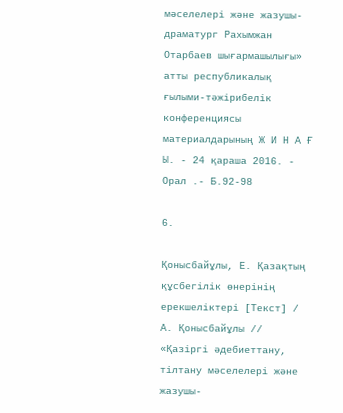мәселелері және жазушы-драматург Рахымжан Отарбаев шығармашылығы» атты республикалық ғылыми-тәжірибелік конференциясы материалдарының Ж И Н А Ғ Ы. - 24 қараша 2016. - Орал .- Б.92-98

6.

Қонысбайұлы, Е. Қазақтың құсбегілік өнерінің ерекшеліктері [Текст] / А. Қонысбайұлы // «Қазіргі әдебиеттану, тілтану мәселелері және жазушы-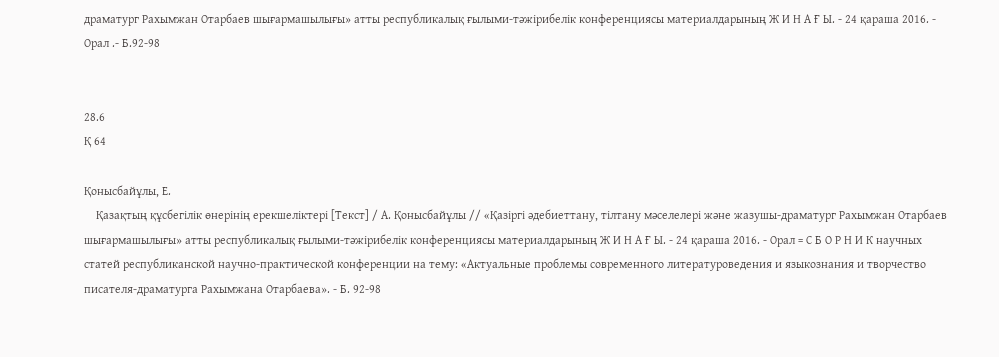драматург Рахымжан Отарбаев шығармашылығы» атты республикалық ғылыми-тәжірибелік конференциясы материалдарының Ж И Н А Ғ Ы. - 24 қараша 2016. - Орал .- Б.92-98


28.6
Қ 64

Қонысбайұлы, Е.
    Қазақтың құсбегілік өнерінің ерекшеліктері [Текст] / А. Қонысбайұлы // «Қазіргі әдебиеттану, тілтану мәселелері және жазушы-драматург Рахымжан Отарбаев шығармашылығы» атты республикалық ғылыми-тәжірибелік конференциясы материалдарының Ж И Н А Ғ Ы. - 24 қараша 2016. - Орал = С Б О Р Н И К научных статей республиканской научно-практической конференции на тему: «Актуальные проблемы современного литературоведения и языкознания и творчество писателя-драматурга Рахымжана Отарбаева». - Б. 92-98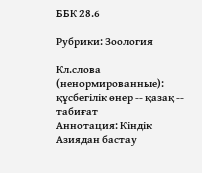ББК 28.6

Рубрики: Зоология

Кл.слова (ненормированные):
құсбегілік өнер -- қазақ -- табиғат
Аннотация: Кіндік Азиядан бастау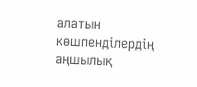алатын көшпенділердің аңшылық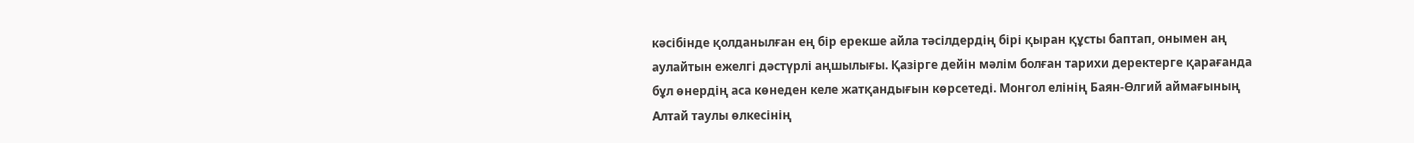кәсібінде қолданылған ең бір ерекше айла тәсілдердің бірі қыран құсты баптап, онымен аң аулайтын ежелгі дәстүрлі аңшылығы. Қазірге дейін мәлім болған тарихи деректерге қарағанда бұл өнердің аса көнеден келе жатқандығын көрсетеді. Монгол елінің Баян-Өлгий аймағының Алтай таулы өлкесінің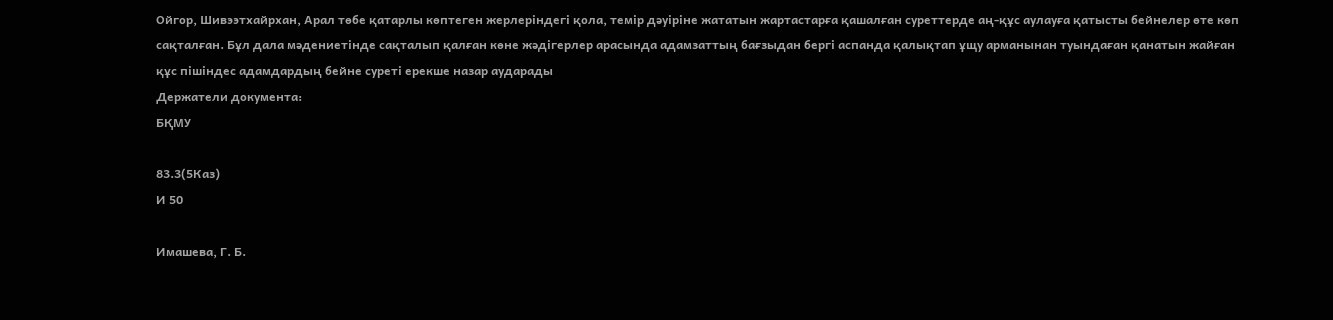Ойгор, Шивээтхайрхан, Арал төбе қатарлы көптеген жерлеріндегі қола, темір дәуіріне жататын жартастарға қашалған суреттерде аң-құс аулауға қатысты бейнелер өте көп сақталған. Бұл дала мәдениетінде сақталып қалған көне жәдігерлер арасында адамзаттың бағзыдан бергі аспанда қалықтап ұщу арманынан туындаған қанатын жайған құс пішіндес адамдардың бейне суреті ерекше назар аударады
Держатели документа:
БҚМУ

83.3(5Каз)
И 50

Имашева, Г. Б.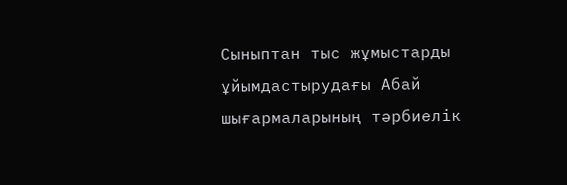Сыныптан тыс жұмыстарды ұйымдастырудағы Абай шығармаларының тәрбиелік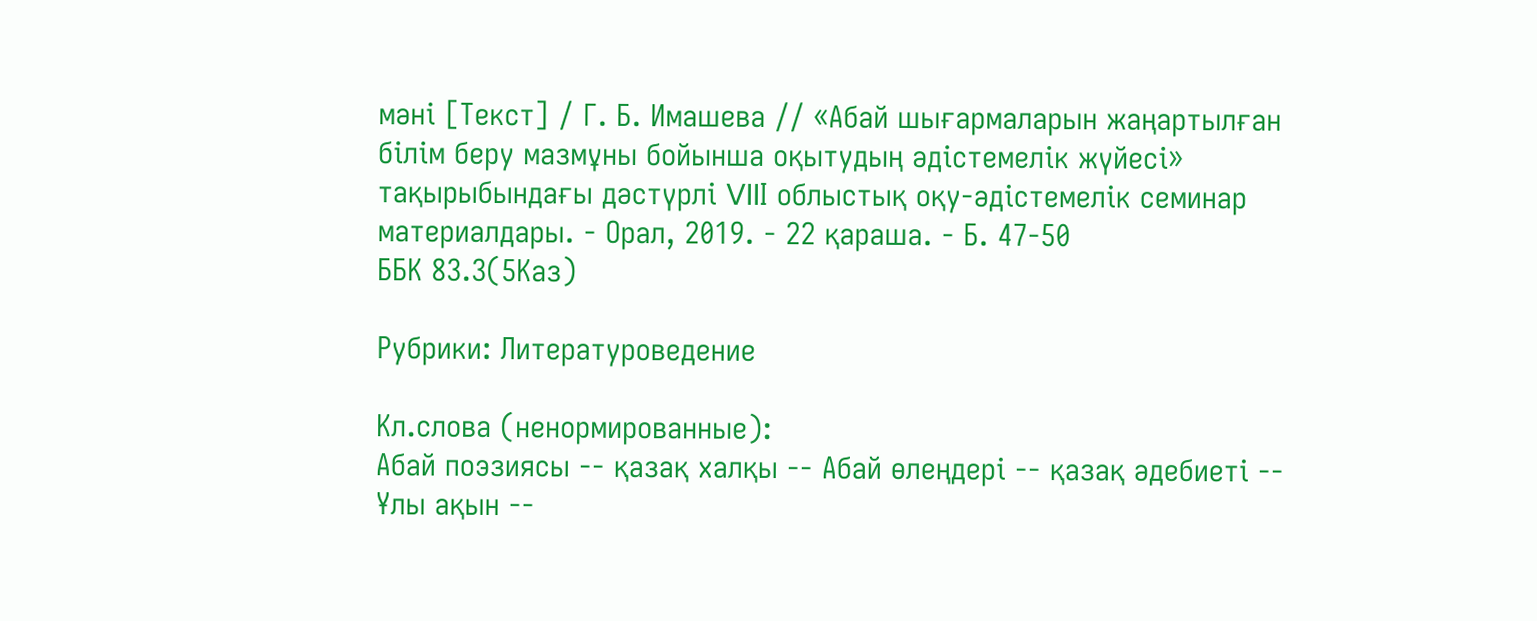мәні [Текст] / Г. Б. Имашева // «Абай шығармаларын жаңартылған білім беру мазмұны бойынша оқытудың әдістемелік жүйесі» тақырыбындағы дәстүрлі VIIІ облыстық оқу-әдістемелік семинар материалдары. - Орал, 2019. - 22 қараша. - Б. 47-50
ББК 83.3(5Каз)

Рубрики: Литературоведение

Кл.слова (ненормированные):
Абай поэзиясы -- қазақ халқы -- Абай өлеңдері -- қазақ әдебиеті -- Ұлы ақын --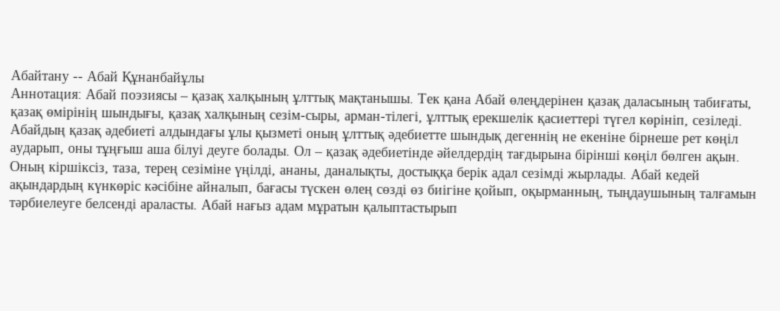Абайтану -- Абай Құнанбайұлы
Аннотация: Абай поэзиясы – қазақ халқының ұлттық мақтанышы. Тек қана Абай өлеңдерінен қазақ даласының табиғаты, қазақ өмірінің шындығы, қазақ халқының сезім-сыры, арман-тілегі, ұлттық ерекшелік қасиеттері түгел көрініп, сезіледі. Абайдың қазақ әдебиеті алдындағы ұлы қызметі оның ұлттық әдебиетте шындық дегеннің не екеніне бірнеше рет көңіл аударып, оны тұңғыш аша білуі деуге болады. Ол – қазақ әдебиетінде әйелдердің тағдырына бірінші көңіл бөлген ақын. Оның кіршіксіз, таза, терең сезіміне үңілді, ананы, даналықты, достыққа берік адал сезімді жырлады. Абай кедей ақындардың күнкөріс кәсібіне айналып, бағасы түскен өлең сөзді өз биігіне қойып, оқырманның, тыңдаушының талғамын тәрбиелеуге белсенді араласты. Абай нағыз адам мұратын қалыптастырып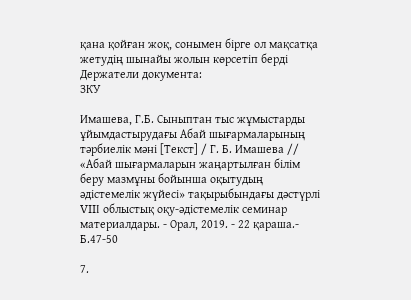қана қойған жоқ, сонымен бірге ол мақсатқа жетудің шынайы жолын көрсетіп берді
Держатели документа:
ЗКУ

Имашева, Г.Б. Сыныптан тыс жұмыстарды ұйымдастырудағы Абай шығармаларының тәрбиелік мәні [Текст] / Г. Б. Имашева // «Абай шығармаларын жаңартылған білім беру мазмұны бойынша оқытудың әдістемелік жүйесі» тақырыбындағы дәстүрлі VIIІ облыстық оқу-әдістемелік семинар материалдары. - Орал, 2019. - 22 қараша.- Б.47-50

7.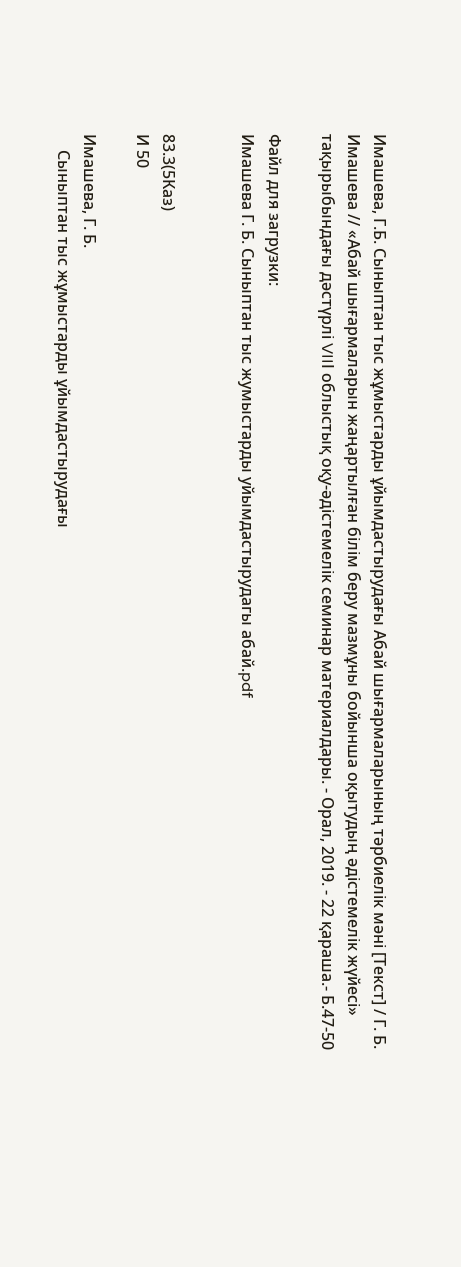Имашева, Г.Б. Сыныптан тыс жұмыстарды ұйымдастырудағы Абай шығармаларының тәрбиелік мәні [Текст] / Г. Б. Имашева // «Абай шығармаларын жаңартылған білім беру мазмұны бойынша оқытудың әдістемелік жүйесі» тақырыбындағы дәстүрлі VIIІ облыстық оқу-әдістемелік семинар материалдары. - Орал, 2019. - 22 қараша.- Б.47-50

Файл для загрузки:
Имашева Г. Б. Cыныптан тыс жумыстарды уйымдастырудагы абай.pdf


83.3(5Каз)
И 50

Имашева, Г. Б.
    Сыныптан тыс жұмыстарды ұйымдастырудағы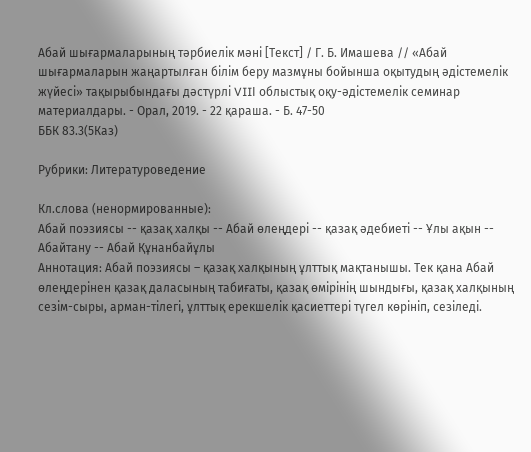Абай шығармаларының тәрбиелік мәні [Текст] / Г. Б. Имашева // «Абай шығармаларын жаңартылған білім беру мазмұны бойынша оқытудың әдістемелік жүйесі» тақырыбындағы дәстүрлі VIIІ облыстық оқу-әдістемелік семинар материалдары. - Орал, 2019. - 22 қараша. - Б. 47-50
ББК 83.3(5Каз)

Рубрики: Литературоведение

Кл.слова (ненормированные):
Абай поэзиясы -- қазақ халқы -- Абай өлеңдері -- қазақ әдебиеті -- Ұлы ақын -- Абайтану -- Абай Құнанбайұлы
Аннотация: Абай поэзиясы – қазақ халқының ұлттық мақтанышы. Тек қана Абай өлеңдерінен қазақ даласының табиғаты, қазақ өмірінің шындығы, қазақ халқының сезім-сыры, арман-тілегі, ұлттық ерекшелік қасиеттері түгел көрініп, сезіледі.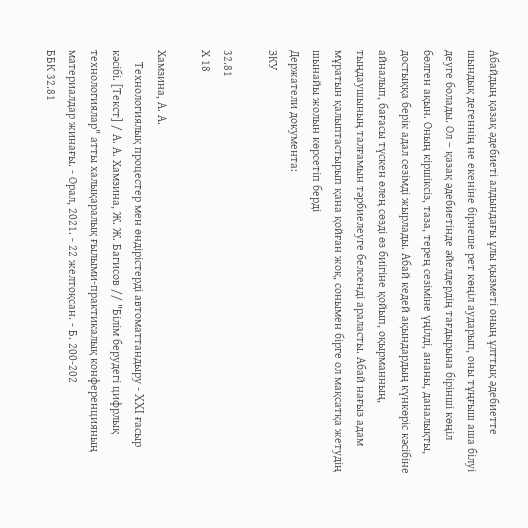Абайдың қазақ әдебиеті алдындағы ұлы қызметі оның ұлттық әдебиетте шындық дегеннің не екеніне бірнеше рет көңіл аударып, оны тұңғыш аша білуі деуге болады. Ол – қазақ әдебиетінде әйелдердің тағдырына бірінші көңіл бөлген ақын. Оның кіршіксіз, таза, терең сезіміне үңілді, ананы, даналықты, достыққа берік адал сезімді жырлады. Абай кедей ақындардың күнкөріс кәсібіне айналып, бағасы түскен өлең сөзді өз биігіне қойып, оқырманның, тыңдаушының талғамын тәрбиелеуге белсенді араласты. Абай нағыз адам мұратын қалыптастырып қана қойған жоқ, сонымен бірге ол мақсатқа жетудің шынайы жолын көрсетіп берді
Держатели документа:
ЗКУ

32.81
Х 18

Хамзина, А. А.
    Технологиялық процестер мен өндірістерді автоматтандыру - XXI ғасыр кәсібі. [Текст] / А. А. Хамзина, Ж. Ж. Багисов // "Білім берудегі цифрлық технологиялар" атты халықаралық ғылыми-практикалық конференцияның материалдар жинағы. - Орал, 2021. - 22 желтоқсан. - Б. 200-202
ББК 32.81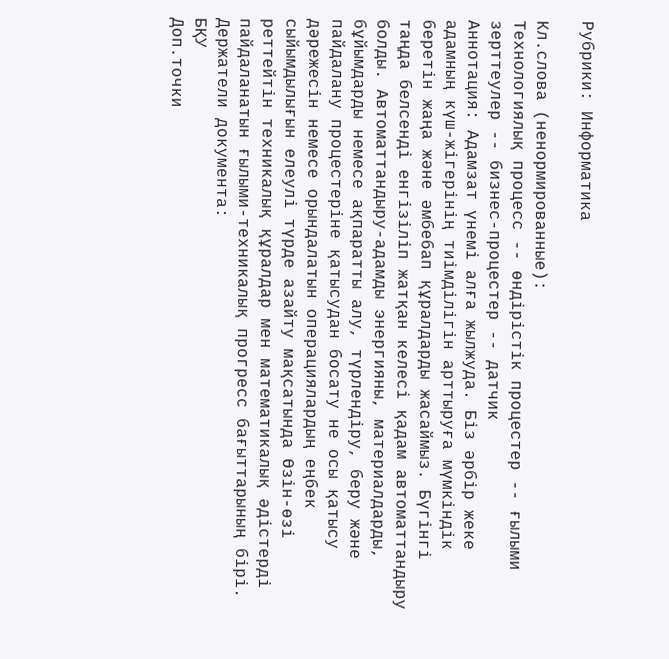Рубрики: Информатика

Кл.слова (ненормированные):
Технологиялық процесс -- өндірістік процестер -- ғылыми зерттеулер -- бизнес-процестер -- датчик
Аннотация: Адамзат үнемі алға жылжуда. Біз әрбір жеке адамның күш-жігерінің тиімділігін арттыруға мүмкіндік беретін жаңа және әмбебап құралдарды жасаймыз. Бүгінгі таңда белсенді енгізіліп жатқан келесі қадам автоматтандыру болды. Автоматтандыру-адамды энергияны, материалдарды, бұйымдарды немесе ақпаратты алу, түрлендіру, беру және пайдалану процестеріне қатысудан босату не осы қатысу дәрежесін немесе орындалатын операциялардың еңбек сыйымдылығын елеулі түрде азайту мақсатында Өзін-өзі реттейтін техникалық құралдар мен математикалық әдістерді пайдаланатын ғылыми-техникалық прогресс бағыттарының бірі.
Держатели документа:
БҚУ
Доп.точки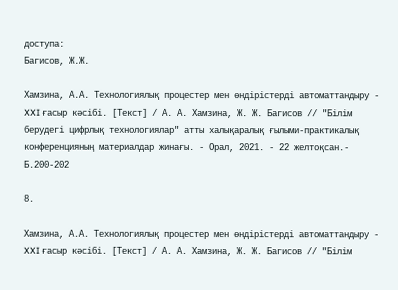доступа:
Багисов, Ж.Ж.

Хамзина, А.А. Технологиялық процестер мен өндірістерді автоматтандыру - XXI ғасыр кәсібі. [Текст] / А. А. Хамзина, Ж. Ж. Багисов // "Білім берудегі цифрлық технологиялар" атты халықаралық ғылыми-практикалық конференцияның материалдар жинағы. - Орал, 2021. - 22 желтоқсан.- Б.200-202

8.

Хамзина, А.А. Технологиялық процестер мен өндірістерді автоматтандыру - XXI ғасыр кәсібі. [Текст] / А. А. Хамзина, Ж. Ж. Багисов // "Білім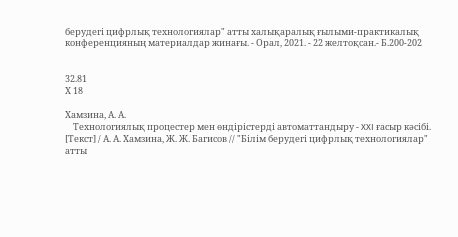берудегі цифрлық технологиялар" атты халықаралық ғылыми-практикалық конференцияның материалдар жинағы. - Орал, 2021. - 22 желтоқсан.- Б.200-202


32.81
Х 18

Хамзина, А. А.
    Технологиялық процестер мен өндірістерді автоматтандыру - XXI ғасыр кәсібі. [Текст] / А. А. Хамзина, Ж. Ж. Багисов // "Білім берудегі цифрлық технологиялар" атты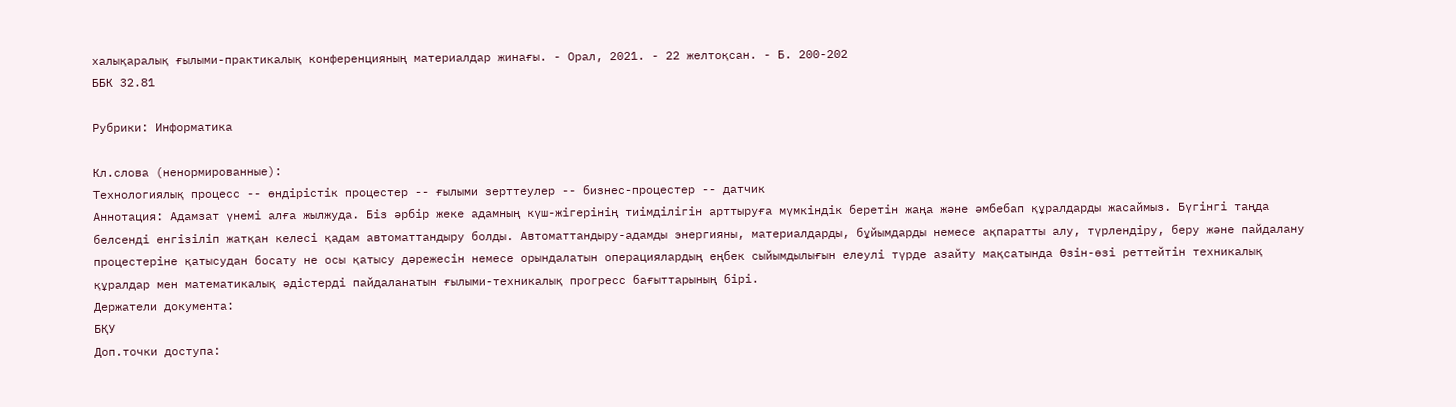халықаралық ғылыми-практикалық конференцияның материалдар жинағы. - Орал, 2021. - 22 желтоқсан. - Б. 200-202
ББК 32.81

Рубрики: Информатика

Кл.слова (ненормированные):
Технологиялық процесс -- өндірістік процестер -- ғылыми зерттеулер -- бизнес-процестер -- датчик
Аннотация: Адамзат үнемі алға жылжуда. Біз әрбір жеке адамның күш-жігерінің тиімділігін арттыруға мүмкіндік беретін жаңа және әмбебап құралдарды жасаймыз. Бүгінгі таңда белсенді енгізіліп жатқан келесі қадам автоматтандыру болды. Автоматтандыру-адамды энергияны, материалдарды, бұйымдарды немесе ақпаратты алу, түрлендіру, беру және пайдалану процестеріне қатысудан босату не осы қатысу дәрежесін немесе орындалатын операциялардың еңбек сыйымдылығын елеулі түрде азайту мақсатында Өзін-өзі реттейтін техникалық құралдар мен математикалық әдістерді пайдаланатын ғылыми-техникалық прогресс бағыттарының бірі.
Держатели документа:
БҚУ
Доп.точки доступа: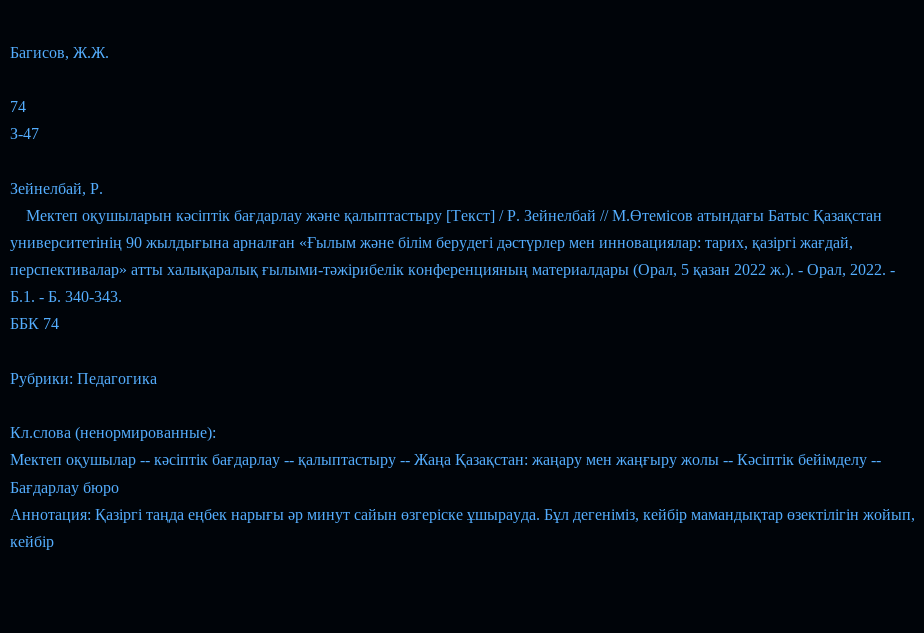Багисов, Ж.Ж.

74
З-47

Зейнелбай, Р.
    Мектеп оқушыларын кәсіптік бағдарлау және қалыптастыру [Текст] / Р. Зейнелбай // М.Өтемісов атындағы Батыс Қазақстан университетінің 90 жылдығына арналған «Ғылым және білім берудегі дәстүрлер мен инновациялар: тарих, қазіргі жағдай, перспективалар» атты халықаралық ғылыми-тәжірибелік конференцияның материалдары (Орал, 5 қазан 2022 ж.). - Орал, 2022. - Б.1. - Б. 340-343.
ББК 74

Рубрики: Педагогика

Кл.слова (ненормированные):
Мектеп оқушылар -- кәсіптік бағдарлау -- қалыптастыру -- Жаңа Қазақстан: жаңару мен жаңғыру жолы -- Кәсіптік бейімделу -- Бағдарлау бюро
Аннотация: Қазіргі таңда еңбек нарығы әр минут сайын өзгеріске ұшырауда. Бұл дегеніміз, кейбір мамандықтар өзектілігін жойып, кейбір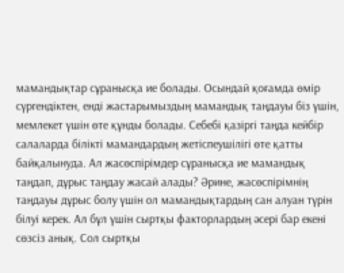мамандықтар сұранысқа ие болады. Осындай қоғамда өмір сүргендіктен, енді жастарымыздың мамандық таңдауы біз үшін, мемлекет үшін өте құнды болады. Себебі қазіргі таңда кейбір салаларда білікті мамандардың жетіспеушілігі өте қатты байқалынуда. Ал жасөспірімдер сұранысқа ие мамандық таңдап, дұрыс таңдау жасай алады? Әрине, жасөспірімнің таңдауы дұрыс болу үшін ол мамандықтардың сан алуан түрін білуі керек. Ал бұл үшін сыртқы факторлардың әсері бар екені сөзсіз анық. Сол сыртқы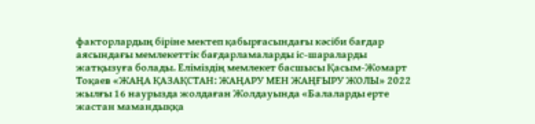факторлардың біріне мектеп қабырғасындағы кәсіби бағдар аясындағы мемлекеттік бағдарламаларды іс-шараларды жатқызуға болады. Еліміздің мемлекет басшысы Қасым-Жомарт Тоқаев «ЖАҢА ҚАЗАҚСТАН: ЖАҢАРУ МЕН ЖАҢҒЫРУ ЖОЛЫ» 2022 жылғы 16 наурызда жолдаған Жолдауында «Балаларды ерте жастан мамандыққа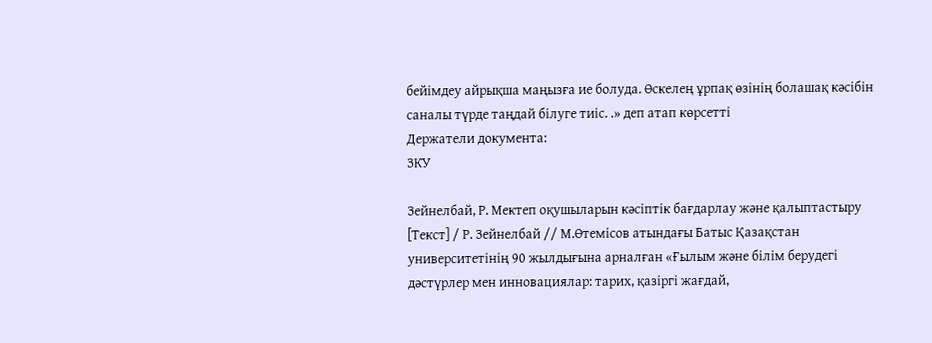бейімдеу айрықша маңызға ие болуда. Өскелең ұрпақ өзінің болашақ кәсібін саналы түрде таңдай білуге тиіс. .» деп атап көрсетті
Держатели документа:
ЗКУ

Зейнелбай, Р. Мектеп оқушыларын кәсіптік бағдарлау және қалыптастыру [Текст] / Р. Зейнелбай // М.Өтемісов атындағы Батыс Қазақстан университетінің 90 жылдығына арналған «Ғылым және білім берудегі дәстүрлер мен инновациялар: тарих, қазіргі жағдай,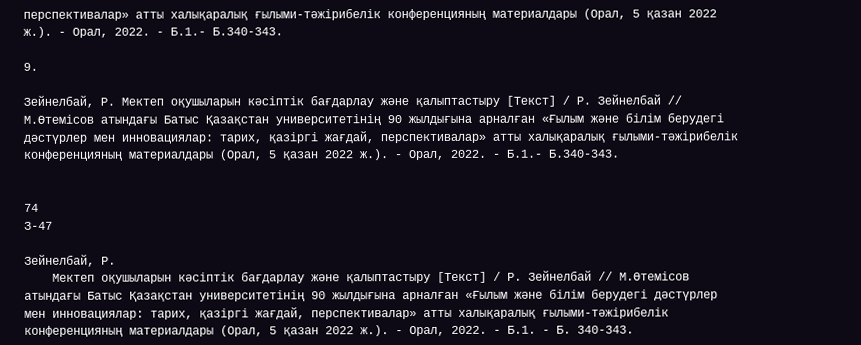перспективалар» атты халықаралық ғылыми-тәжірибелік конференцияның материалдары (Орал, 5 қазан 2022 ж.). - Орал, 2022. - Б.1.- Б.340-343.

9.

Зейнелбай, Р. Мектеп оқушыларын кәсіптік бағдарлау және қалыптастыру [Текст] / Р. Зейнелбай // М.Өтемісов атындағы Батыс Қазақстан университетінің 90 жылдығына арналған «Ғылым және білім берудегі дәстүрлер мен инновациялар: тарих, қазіргі жағдай, перспективалар» атты халықаралық ғылыми-тәжірибелік конференцияның материалдары (Орал, 5 қазан 2022 ж.). - Орал, 2022. - Б.1.- Б.340-343.


74
З-47

Зейнелбай, Р.
    Мектеп оқушыларын кәсіптік бағдарлау және қалыптастыру [Текст] / Р. Зейнелбай // М.Өтемісов атындағы Батыс Қазақстан университетінің 90 жылдығына арналған «Ғылым және білім берудегі дәстүрлер мен инновациялар: тарих, қазіргі жағдай, перспективалар» атты халықаралық ғылыми-тәжірибелік конференцияның материалдары (Орал, 5 қазан 2022 ж.). - Орал, 2022. - Б.1. - Б. 340-343.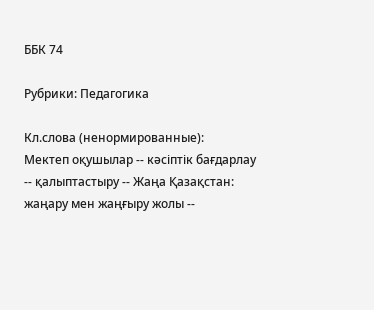ББК 74

Рубрики: Педагогика

Кл.слова (ненормированные):
Мектеп оқушылар -- кәсіптік бағдарлау -- қалыптастыру -- Жаңа Қазақстан: жаңару мен жаңғыру жолы --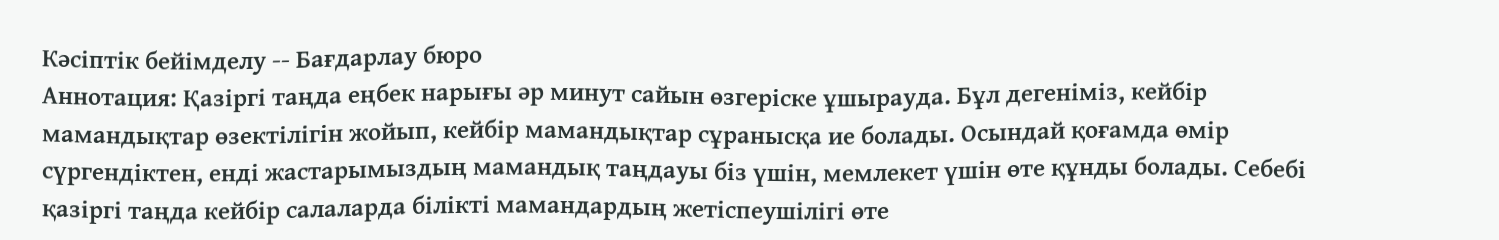Кәсіптік бейімделу -- Бағдарлау бюро
Аннотация: Қазіргі таңда еңбек нарығы әр минут сайын өзгеріске ұшырауда. Бұл дегеніміз, кейбір мамандықтар өзектілігін жойып, кейбір мамандықтар сұранысқа ие болады. Осындай қоғамда өмір сүргендіктен, енді жастарымыздың мамандық таңдауы біз үшін, мемлекет үшін өте құнды болады. Себебі қазіргі таңда кейбір салаларда білікті мамандардың жетіспеушілігі өте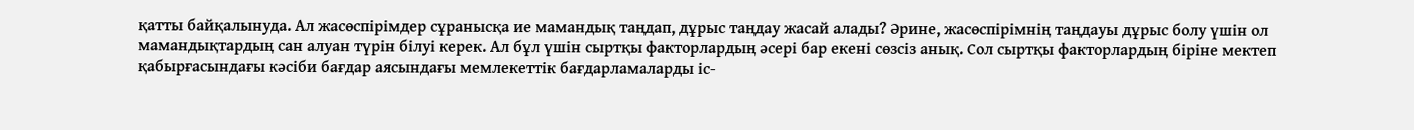қатты байқалынуда. Ал жасөспірімдер сұранысқа ие мамандық таңдап, дұрыс таңдау жасай алады? Әрине, жасөспірімнің таңдауы дұрыс болу үшін ол мамандықтардың сан алуан түрін білуі керек. Ал бұл үшін сыртқы факторлардың әсері бар екені сөзсіз анық. Сол сыртқы факторлардың біріне мектеп қабырғасындағы кәсіби бағдар аясындағы мемлекеттік бағдарламаларды іс-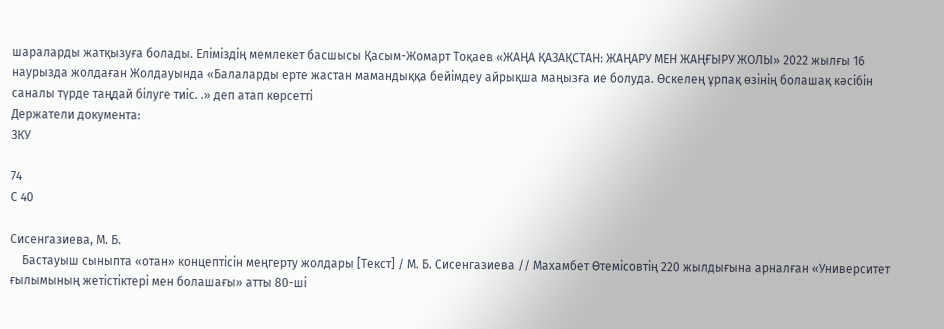шараларды жатқызуға болады. Еліміздің мемлекет басшысы Қасым-Жомарт Тоқаев «ЖАҢА ҚАЗАҚСТАН: ЖАҢАРУ МЕН ЖАҢҒЫРУ ЖОЛЫ» 2022 жылғы 16 наурызда жолдаған Жолдауында «Балаларды ерте жастан мамандыққа бейімдеу айрықша маңызға ие болуда. Өскелең ұрпақ өзінің болашақ кәсібін саналы түрде таңдай білуге тиіс. .» деп атап көрсетті
Держатели документа:
ЗКУ

74
С 40

Сисенгазиева, М. Б.
    Бастауыш сыныпта «отан» концептісін меңгерту жолдары [Текст] / М. Б. Сисенгазиева // Махамбет Өтемісовтің 220 жылдығына арналған «Университет ғылымының жетістіктері мен болашағы» атты 80-ші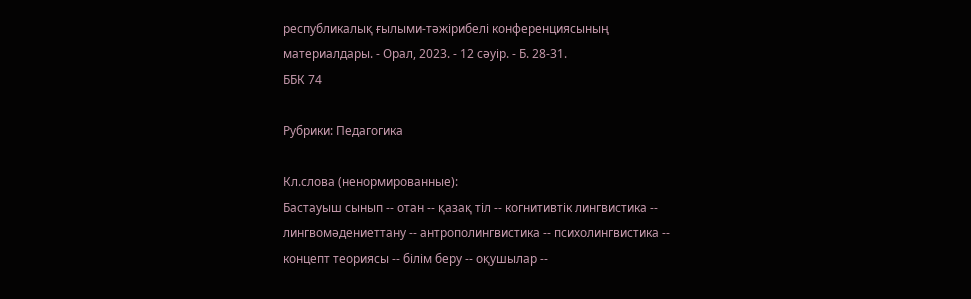республикалық ғылыми-тәжірибелі конференциясының материалдары. - Орал, 2023. - 12 сәуір. - Б. 28-31.
ББК 74

Рубрики: Педагогика

Кл.слова (ненормированные):
Бастауыш сынып -- отан -- қазақ тіл -- когнитивтік лингвистика -- лингвомәдениеттану -- антрополингвистика -- психолингвистика -- концепт теориясы -- білім беру -- оқушылар --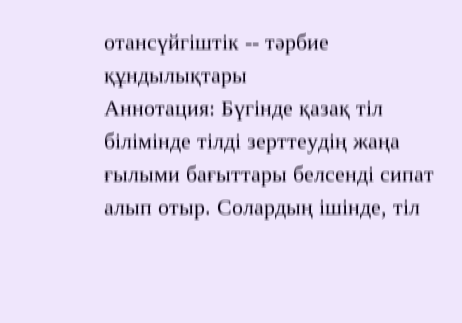отансүйгіштік -- тәрбие құндылықтары
Аннотация: Бүгінде қазақ тіл білімінде тілді зерттеудің жаңа ғылыми бағыттары белсенді сипат алып отыр. Солардың ішінде, тіл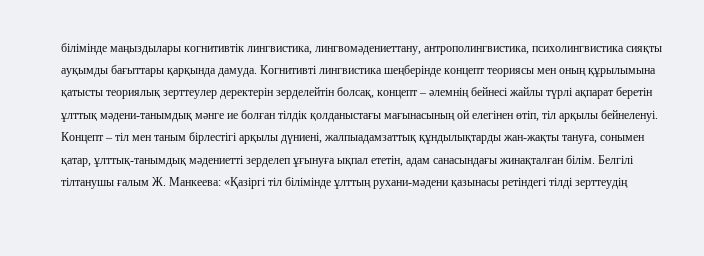білімінде маңыздылары когнитивтік лингвистика, лингвомәдениеттану, антрополингвистика, психолингвистика сияқты ауқымды бағыттары қарқында дамуда. Когнитивті лингвистика шеңберінде концепт теориясы мен оның құрылымына қатысты теориялық зерттеулер деректерін зерделейтін болсақ, концепт – әлемнің бейнесі жайлы түрлі ақпарат беретін ұлттық мәдени-танымдық мәнге ие болған тілдік қолданыстағы мағынасының ой елегінен өтіп, тіл арқылы бейнеленуі. Концепт – тіл мен таным бірлестігі арқылы дүниені, жалпыадамзаттық құндылықтарды жан-жақты тануға, сонымен қатар, ұлттық-танымдық мәдениетті зерделеп ұғынуға ықпал ететін, адам санасындағы жинақталған білім. Белгілі тілтанушы ғалым Ж. Манкеева: «Қазіргі тіл білімінде ұлттың рухани-мәдени қазынасы ретіндегі тілді зерттеудің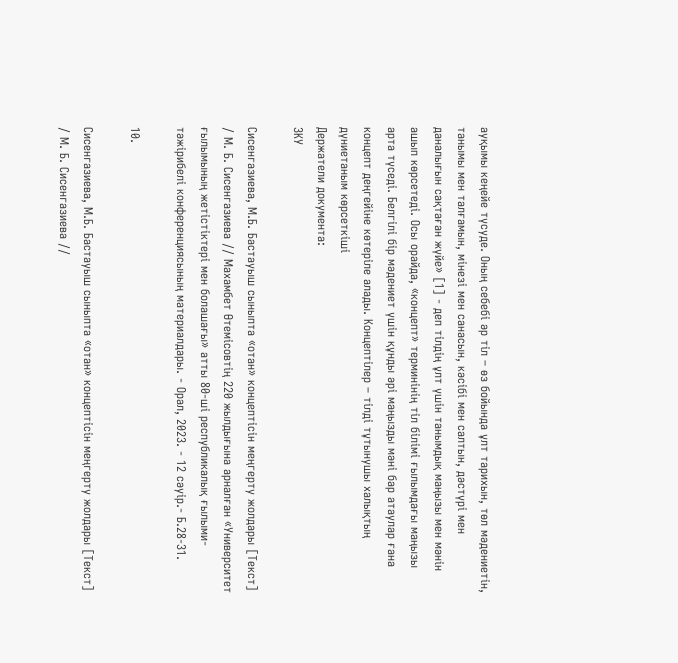ауқымы кеңейе түсуде. Оның себебі әр тіл – өз бойында ұлт тарихын, төл мәдениетін, танымы мен талғамын, мінезі мен санасын, кәсібі мен салтын, дәстүрі мен даналығын сақтаған жүйе» [1] - деп тілдің ұлт үшін танымдық маңызы мен мәнін ашып көрсетеді. Осы орайда, «концепт» терминінің тіл білімі ғылымдағы маңызы арта түседі. Белгілі бір мәдениет үшін құнды әрі маңызды мәні бар атаулар ғана концепт деңгейіне көтеріле алады. Концептілер – тілді тұтынушы халықтың дүниетаным көрсеткіші
Держатели документа:
ЗКУ

Сисенгазиева, М.Б. Бастауыш сыныпта «отан» концептісін меңгерту жолдары [Текст] / М. Б. Сисенгазиева // Махамбет Өтемісовтің 220 жылдығына арналған «Университет ғылымының жетістіктері мен болашағы» атты 80-ші республикалық ғылыми-тәжірибелі конференциясының материалдары. - Орал, 2023. - 12 сәуір.- Б.28-31.

10.

Сисенгазиева, М.Б. Бастауыш сыныпта «отан» концептісін меңгерту жолдары [Текст] / М. Б. Сисенгазиева //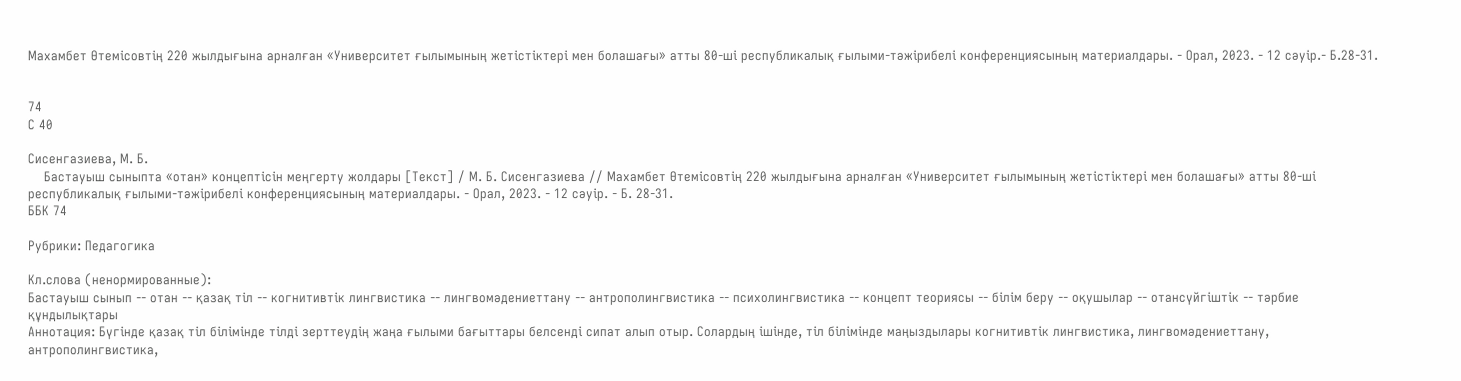Махамбет Өтемісовтің 220 жылдығына арналған «Университет ғылымының жетістіктері мен болашағы» атты 80-ші республикалық ғылыми-тәжірибелі конференциясының материалдары. - Орал, 2023. - 12 сәуір.- Б.28-31.


74
С 40

Сисенгазиева, М. Б.
    Бастауыш сыныпта «отан» концептісін меңгерту жолдары [Текст] / М. Б. Сисенгазиева // Махамбет Өтемісовтің 220 жылдығына арналған «Университет ғылымының жетістіктері мен болашағы» атты 80-ші республикалық ғылыми-тәжірибелі конференциясының материалдары. - Орал, 2023. - 12 сәуір. - Б. 28-31.
ББК 74

Рубрики: Педагогика

Кл.слова (ненормированные):
Бастауыш сынып -- отан -- қазақ тіл -- когнитивтік лингвистика -- лингвомәдениеттану -- антрополингвистика -- психолингвистика -- концепт теориясы -- білім беру -- оқушылар -- отансүйгіштік -- тәрбие құндылықтары
Аннотация: Бүгінде қазақ тіл білімінде тілді зерттеудің жаңа ғылыми бағыттары белсенді сипат алып отыр. Солардың ішінде, тіл білімінде маңыздылары когнитивтік лингвистика, лингвомәдениеттану, антрополингвистика,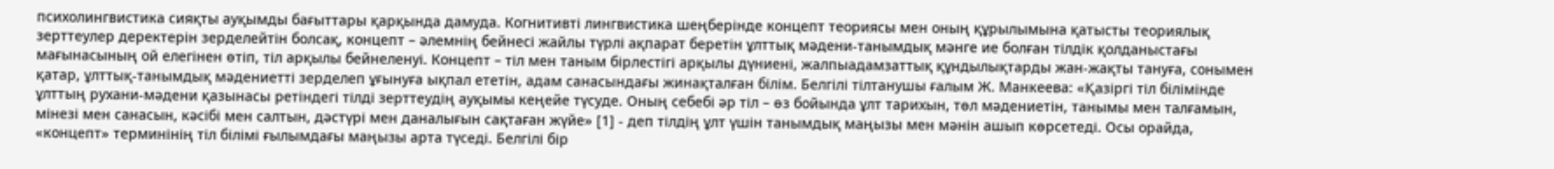психолингвистика сияқты ауқымды бағыттары қарқында дамуда. Когнитивті лингвистика шеңберінде концепт теориясы мен оның құрылымына қатысты теориялық зерттеулер деректерін зерделейтін болсақ, концепт – әлемнің бейнесі жайлы түрлі ақпарат беретін ұлттық мәдени-танымдық мәнге ие болған тілдік қолданыстағы мағынасының ой елегінен өтіп, тіл арқылы бейнеленуі. Концепт – тіл мен таным бірлестігі арқылы дүниені, жалпыадамзаттық құндылықтарды жан-жақты тануға, сонымен қатар, ұлттық-танымдық мәдениетті зерделеп ұғынуға ықпал ететін, адам санасындағы жинақталған білім. Белгілі тілтанушы ғалым Ж. Манкеева: «Қазіргі тіл білімінде ұлттың рухани-мәдени қазынасы ретіндегі тілді зерттеудің ауқымы кеңейе түсуде. Оның себебі әр тіл – өз бойында ұлт тарихын, төл мәдениетін, танымы мен талғамын, мінезі мен санасын, кәсібі мен салтын, дәстүрі мен даналығын сақтаған жүйе» [1] - деп тілдің ұлт үшін танымдық маңызы мен мәнін ашып көрсетеді. Осы орайда, «концепт» терминінің тіл білімі ғылымдағы маңызы арта түседі. Белгілі бір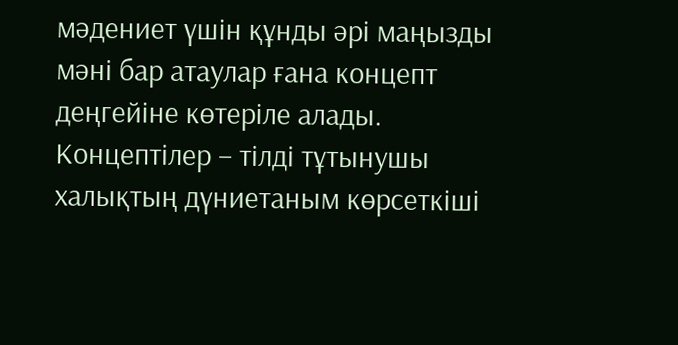мәдениет үшін құнды әрі маңызды мәні бар атаулар ғана концепт деңгейіне көтеріле алады. Концептілер – тілді тұтынушы халықтың дүниетаным көрсеткіші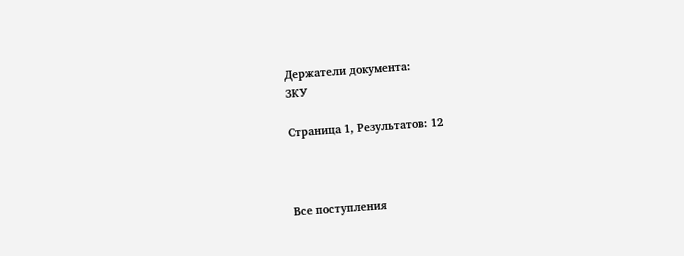Держатели документа:
ЗКУ

Страница 1, Результатов: 12



Все поступления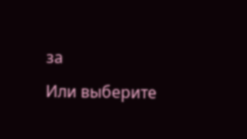за
Или выберите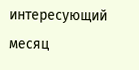интересующий месяц